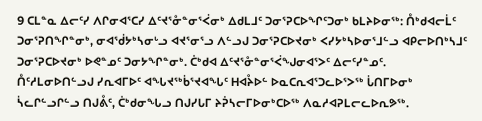9 ᑕᒪᓐᓇ ᐃᓕᑦᓯ ᐱᒋᓂᐊᕐᑕᓯ ᐃᑦᔪᕐᓁᓐᓂᕐᐹᓂᒃ ᐃᑯᒪᒧᑦ ᑐᓂᕐᕈᑕᐅᖏᑦᑐᓂᒃ ᑲᒪᔨᐅᓂᖅ: ᑍᒃᑯᐊᓕᒫᑦ ᑐᓂᕐᕈᑎᖏᓐᓂᒃ, ᓂᐊᖂᔭᒃᓴᓂᒡᓗ ᐊᔪᕐᓂᕐᓗ ᐱᓪᓗᒍ ᑐᓂᕐᕈᑕᐅᔪᓂᒃ ᐸᓯᔭᒃᓴᐅᓂᕐᒧᓪᓗ ᐊᑭᓕᐅᑎᒃᓴᒧᑦ ᑐᓂᕐᕈᑕᐅᔪᓂᒃ ᐅᕙᓐᓄᑦ ᑐᓂᔭᖏᓐᓂᒃ. ᑖᒃᑯᐊ ᐃᑦᔪᕐᓁᓐᓂᕐᐹᖑᓂᐊᕐᐳᑦ ᐃᓕᑦᓯᓐᓄᑦ.
ᑍᑦᓱᒪᓂᐅᑎᓪᓗᒍ ᓯᕆᐊᒥᐅᑦ ᐊᖓᔪᖅᑳᕐᔪᐊᖓᑦ ᕼᐊᔧᐅᓪ ᐅᓇᑕᕆᐊᕐᑐᓚᐅᕐᐳᖅ ᒑᑎᒥᐅᓂᒃ ᓵᓚᒋᓪᓗᒋᓪᓗ ᑎᒍᕔᑦ, ᑖᒃᑯᓂᖓᓗ ᑎᒍᓯᒐᒥ ᔨᕉᓴᓕᒥᐅᓂᒃᑕᐅᖅ ᐱᓇᓱᐊᕈᒪᓕᓚᐅᕆᕗᖅ.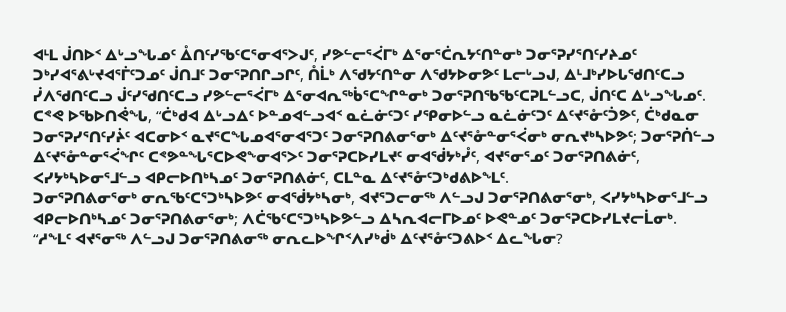ᐊᒻᒪ ᒎᑎᐅᑉ ᐃᒡᓗᖓᓄᑦ ᐂᑎᑦᓯᖃᑦᑕᕐᓂᐊᕐᐳᒍᑦ, ᓯᕗᓪᓕᕐᐹᒥᒃ ᐃᕐᓂᕐᑖᕆᔭᑦᑎᓐᓂᒃ ᑐᓂᕐᕈᓯᕐᑎᑦᓯᔨᓄᑦ ᑐᒃᓯᐊᕐᕕᒡᔪᐊᕐᒦᑦᑐᓄᑦ ᒎᑎᒧᑦ ᑐᓂᕐᕈᑎᒋᓗᒋᑦ, ᑍᒫᒃ ᐱᖁᔭᑦᑎᓐᓂ ᐱᖁᔭᐅᓂᕗᑦ ᒪᓕᒡᓗᒍ, ᐃᒻᒧᒃᓯᐅᒐᖁᑎᑦᑕᓗ ᓰᐱᖁᑎᑦᑕᓗ ᒎᑦᓯᖁᑎᑦᑕᓗ ᓯᕗᓪᓕᕐᐹᒥᒃ ᐃᕐᓂᐊᕆᖅᑳᕐᑕᖏᓐᓂᒃ ᑐᓂᕐᕈᑎᖃᖃᑦᑕᕈᒪᓪᓗᑕ, ᒎᑎᑦᑕ ᐃᒡᓗᖓᓄᑦ.
ᑕᕝᕙ ᐅᖃᐅᑎᕚᖓ, “ᑖᒃᑯᐊ ᐃᒡᓗᐃᑦ ᐅᓐᓄᐊᓪᓗᐊᑉ ᓇᓛᓃᑦᑐᑦ ᓯᕿᓂᐅᓪᓗ ᓇᓛᓃᑦᑐᑦ ᐃᑦᔪᕐᓁᑦᑑᕗᑦ, ᑖᒃᑯᓇᓂ ᑐᓂᕐᕈᓯᕐᑎᑦᓯᔩᑦ ᐊᑕᓂᐅᑉ ᓇᔪᕐᑕᖓᓄᐊᕐᓂᐊᕐᑐᑦ ᑐᓂᕐᕈᑎᕕᓂᕐᓂᒃ ᐃᑦᔪᕐᓁᓐᓂᕐᐹᓂᒃ ᓂᕆᔪᒃᓴᐅᕗᑦ; ᑐᓂᕐᕈᑏᓪᓗ ᐃᑦᔪᕐᓁᓐᓂᕐᐹᖏᑦ ᑕᕝᕗᓐᖓᕐᑕᐅᕙᖕᓂᐊᕐᐳᑦ ᑐᓂᕐᕈᑕᐅᓯᒪᔪᑦ ᓂᐊᖂᔭᒃᓮᑦ, ᐊᔪᕐᓂᕐᓄᑦ ᑐᓂᕐᕈᑎᕕᓃᑦ, ᐸᓯᔭᒃᓴᐅᓂᕐᒧᓪᓗ ᐊᑭᓕᐅᑎᒃᓴᓄᑦ ᑐᓂᕐᕈᑎᕕᓃᑦ, ᑕᒪᓐᓇ ᐃᑦᔪᕐᓁᑦᑐᒃᑯᕕᐅᖕᒪᑦ.
ᑐᓂᕐᕈᑎᕕᓂᕐᓂᒃ ᓂᕆᖃᑦᑕᕐᑐᒃᓴᐅᕗᑦ ᓂᐊᖂᔭᒃᓴᓂᒃ, ᐊᔪᕐᑐᓕᓂᖅ ᐱᓪᓗᒍ ᑐᓂᕐᕈᑎᕕᓂᕐᓂᒃ, ᐸᓯᔭᒃᓴᐅᓂᕐᒧᓪᓗ ᐊᑭᓕᐅᑎᒃᓴᓄᑦ ᑐᓂᕐᕈᑎᕕᓂᕐᓂᒃ; ᐱᑖᖃᑦᑕᕐᑐᒃᓴᐅᕗᓪᓗ ᐃᓴᕆᐊᓕᒥᐅᓄᑦ ᐅᕙᓐᓄᑦ ᑐᓂᕐᕈᑕᐅᓯᒪᔪᓕᒫᓂᒃ.
“ᓱᖕᒪᑦ ᐊᔪᕐᓂᖅ ᐱᓪᓗᒍ ᑐᓂᕐᕈᑎᕕᓂᖅ ᓂᕆᓚᐅᖏᑉᐱᓯᒃᑰᒃ ᐃᑦᔪᕐᓁᑦᑐᕕᐅᑉ ᐃᓚᖓᓂ?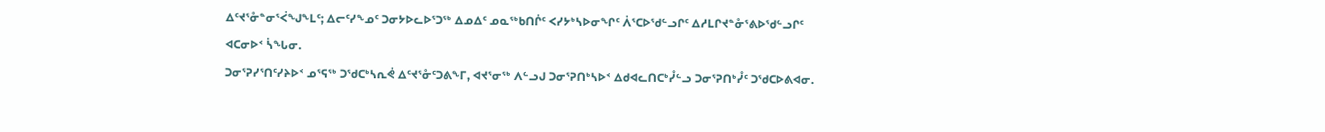ᐃᑦᔪᕐᓁᓐᓂᕐᐹᖑᖕᒪᑦ; ᐃᓕᑦᓯᖕᓄᑦ ᑐᓂᔭᐅᓚᐅᕐᑐᖅ ᐃᓄᐃᑦ ᓄᓇᖅᑲᑎᒌᑦ ᐸᓯᔭᒃᓴᐅᓂᖏᑦ ᐲᕐᑕᐅᖁᓪᓗᒋᑦ ᐃᓱᒪᒋᔪᓐᓁᕐᕕᐅᖁᓪᓗᒋᑦ ᐊᑕᓂᐅᑉ ᓵᖓᓂ.
ᑐᓂᕐᕈᓯᕐᑎᑦᓯᔨᐅᑉ ᓄᕐᕋᖅ ᑐᖁᑕᒃᓴᕆᕚ ᐃᑦᔪᕐᓁᑦᑐᕕᖕᒥ, ᐊᔪᕐᓂᖅ ᐱᓪᓗᒍ ᑐᓂᕐᕈᑎᒃᓴᐅᑉ ᐃᑯᐊᓚᑎᑕᒃᓮᓪᓗ ᑐᓂᕐᕈᑎᒃᓮᑦ ᑐᖁᑕᐅᕕᐊᓂ.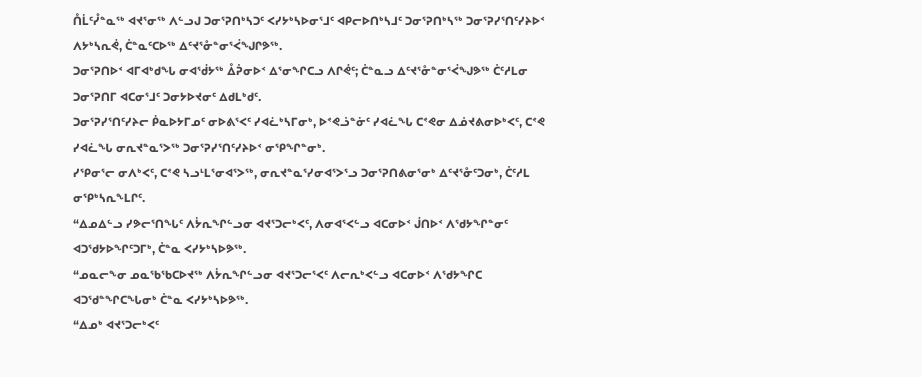ᑍᒫᑦᓮᓐᓇᖅ ᐊᔪᕐᓂᖅ ᐱᓪᓗᒍ ᑐᓂᕐᕈᑎᒃᓴᑐᑦ ᐸᓯᔭᒃᓴᐅᓂᕐᒧᑦ ᐊᑭᓕᐅᑎᒃᓴᒧᑦ ᑐᓂᕐᕈᑎᒃᓴᖅ ᑐᓂᕐᕈᓯᕐᑎᑦᓯᔨᐅᑉ ᐱᔭᒃᓴᕆᕚ, ᑖᓐᓇᑦᑕᐅᖅ ᐃᑦᔪᕐᓁᓐᓂᕐᐹᖑᒋᕗᖅ.
ᑐᓂᕐᕈᑎᐅᑉ ᐊᒥᐊᒃᑯᖓ ᓂᐊᖂᔭᖅ ᐂᕉᓂᐅᑉ ᐃᕐᓂᖏᑕᓗ ᐱᒋᕚᑦ; ᑖᓐᓇᓗ ᐃᑦᔪᕐᓁᓐᓂᕐᐹᖑᕗᖅ ᑖᑦᓱᒪᓂ ᑐᓂᕐᕈᑎᒥ ᐊᑕᓂᕐᒧᑦ ᑐᓂᔭᐅᔪᓂᑦ ᐃᑯᒪᒃᑯᑦ.
ᑐᓂᕐᕈᓯᕐᑎᑦᓯᔨᓕ ᑮᓇᐅᔭᒥᓄᑦ ᓂᐅᕕᕐᐸᑦ ᓯᐊᓛᒃᓴᒥᓂᒃ, ᐅᕝᕙᓘᓐᓃᑦ ᓯᐊᓛᖓ ᑕᕝᕙᓂ ᐃᓅᔪᕕᓂᐅᒃᐸᑦ, ᑕᕝᕙ ᓯᐊᓛᖓ ᓂᕆᔪᓐᓇᕐᐳᖅ ᑐᓂᕐᕈᓯᕐᑎᑦᓯᔨᐅᑉ ᓂᕿᖏᓐᓂᒃ.
ᓯᕿᓂᕐᓕ ᓂᐱᒃᐸᑦ, ᑕᕝᕙ ᓴᓗᒻᒪᕐᓂᐊᕐᐳᖅ, ᓂᕆᔪᓐᓇᕐᓯᓂᐊᕐᐳᕐᓗ ᑐᓂᕐᕈᑎᕕᓂᕐᓂᒃ ᐃᑦᔪᕐᓁᑦᑐᓂᒃ, ᑖᑦᓱᒪ ᓂᕿᒃᓴᕆᖕᒪᒋᑦ.
“ᐃᓄᐃᓪᓗ ᓯᕗᓕᕐᑎᖓᑦ ᐱᔮᕆᖏᓪᓗᓂ ᐊᔪᕐᑐᓕᒃᐸᑦ, ᐱᓂᐊᕐᐸᓪᓗ ᐊᑕᓂᐅᑉ ᒎᑎᐅᑉ ᐱᖁᔭᖏᓐᓂᑦ ᐊᑐᖁᔭᐅᖏᑦᑐᒥᒃ, ᑖᓐᓇ ᐸᓯᔭᒃᓴᐅᕗᖅ.
“ᓄᓇᓕᖕᓂ ᓄᓇᖃᖃᑕᐅᔪᖅ ᐱᔮᕆᖏᓪᓗᓂ ᐊᔪᕐᑐᓕᕐᐸᑦ ᐱᓕᕆᒃᐸᓪᓗ ᐊᑕᓂᐅᑉ ᐱᖁᔭᖏᑕ ᐊᑐᖁᓐᖏᑕᖓᓂᒃ ᑖᓐᓇ ᐸᓯᔭᒃᓴᐅᕗᖅ.
“ᐃᓄᒃ ᐊᔪᕐᑐᓕᒃᐸᑦ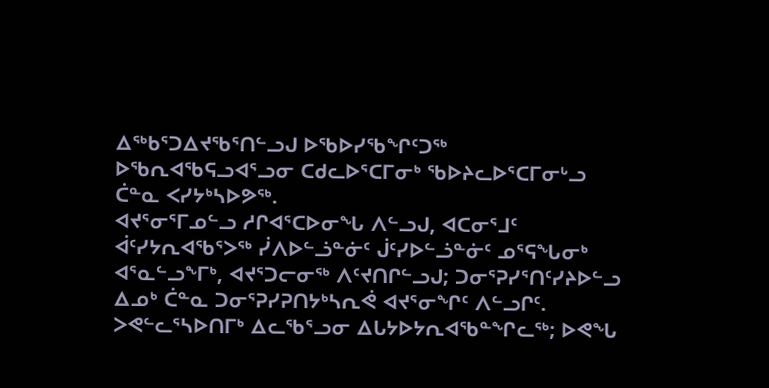ᐃᖅᑲᕐᑐᐃᔪᖃᕐᑎᓪᓗᒍ ᐅᖃᐅᓯᖃᖏᑦᑐᖅ ᐅᖃᕆᐊᖃᕋᓗᐊᕐᓗᓂ ᑕᑯᓚᐅᕐᑕᒥᓂᒃ ᖃᐅᔨᓚᐅᕐᑕᒥᓂᒡᓗ ᑖᓐᓇ ᐸᓯᔭᒃᓴᐅᕗᖅ.
ᐊᔪᕐᓂᕐᒥᓄᓪᓗ ᓱᒋᐊᕐᑕᐅᓂᖓ ᐱᓪᓗᒍ, ᐊᑕᓂᕐᒧᑦ ᐋᑦᓯᔭᕆᐊᖃᕐᐳᖅ ᓰᐱᐅᓪᓘᓐᓃᑦ ᒎᑦᓯᐅᓪᓘᓐᓃᑦ ᓄᕐᕋᖓᓂᒃ ᐊᕐᓇᓪᓗᖕᒥᒃ, ᐊᔪᕐᑐᓕᓂᖅ ᐱᑦᔪᑎᒋᓪᓗᒍ; ᑐᓂᕐᕈᓯᕐᑎᑦᓯᔨᐅᓪᓗ ᐃᓄᒃ ᑖᓐᓇ ᑐᓂᕐᕈᓯᕈᑎᔭᒃᓴᕆᕚ ᐊᔪᕐᓂᖏᑦ ᐱᓪᓗᒋᑦ.
ᐳᕙᓪᓚᕐᓴᐅᑎᒥᒃ ᐃᓚᖃᕐᓗᓂ ᐃᒐᔭᐅᔭᕆᐊᖃᓐᖏᓚᖅ; ᐅᕙᖓ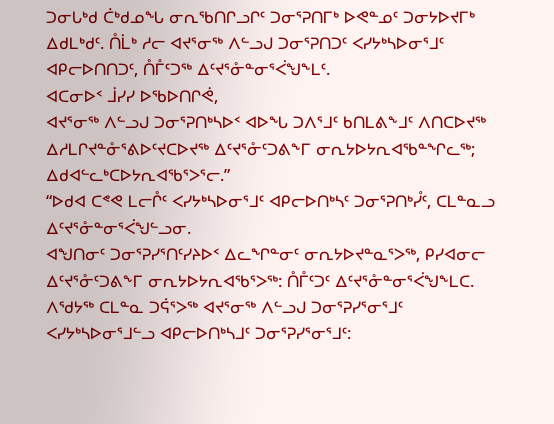ᑐᓂᒐᒃᑯ ᑖᒃᑯᓄᖓ ᓂᕆᖃᑎᒋᓗᒋᑦ ᑐᓂᕐᕈᑎᒥᒃ ᐅᕙᓐᓄᑦ ᑐᓂᔭᐅᔪᒥᒃ ᐃᑯᒪᒃᑯᑦ. ᑍᒫᒃ ᓱᓕ ᐊᔪᕐᓂᖅ ᐱᓪᓗᒍ ᑐᓂᕐᕈᑎᑐᑦ ᐸᓯᔭᒃᓴᐅᓂᕐᒧᑦ ᐊᑭᓕᐅᑎᑎᑐᑦ, ᑍᒤᑦᑐᖅ ᐃᑦᔪᕐᓁᓐᓂᕐᐹᖑᖕᒪᑦ.
ᐊᑕᓂᐅᑉ ᒨᓯᓯ ᐅᖃᐅᑎᒋᕚ,
ᐊᔪᕐᓂᖅ ᐱᓪᓗᒍ ᑐᓂᕐᕈᑎᒃᓴᐅᑉ ᐊᐅᖓ ᑐᐱᕐᒧᑦ ᑲᑎᒪᕕᖕᒧᑦ ᐱᑎᑕᐅᔪᖅ ᐃᓱᒪᒋᔪᓐᓁᕐᕕᐅᑦᔪᑕᐅᔪᖅ ᐃᑦᔪᕐᓁᑦᑐᕕᖕᒥ ᓂᕆᔭᐅᔭᕆᐊᖃᓐᖏᓚᖅ; ᐃᑯᐊᓪᓚᒃᑕᐅᔭᕆᐊᖃᕐᐳᕐᓕ.”
“ᐅᑯᐊ ᑕᕝᕙ ᒪᓕᒊᑦ ᐸᓯᔭᒃᓴᐅᓂᕐᒧᑦ ᐊᑭᓕᐅᑎᒃᓴᑦ ᑐᓂᕐᕈᑎᒃᓮᑦ, ᑕᒪᓐᓇᓗ ᐃᑦᔪᕐᓁᓐᓂᕐᐹᖑᓪᓗᓂ.
ᐊᖑᑎᓂᑦ ᑐᓂᕐᕈᓯᕐᑎᑦᓯᔨᐅᑉ ᐃᓚᖏᓐᓂᑦ ᓂᕆᔭᐅᔪᓐᓇᕐᐳᖅ, ᑭᓯᐊᓂᓕ ᐃᑦᔪᕐᓁᑦᑐᕕᖕᒥ ᓂᕆᔭᐅᔭᕆᐊᖃᕐᐳᖅ: ᑍᒤᑦᑐᑦ ᐃᑦᔪᕐᓁᓐᓂᕐᐹᖑᖕᒪᑕ.
ᐱᖁᔭᖅ ᑕᒪᓐᓇ ᑐᕌᕐᐳᖅ ᐊᔪᕐᓂᖅ ᐱᓪᓗᒍ ᑐᓂᕐᕈᓯᕐᓂᕐᒧᑦ ᐸᓯᔭᒃᓴᐅᓂᕐᒧᓪᓗ ᐊᑭᓕᐅᑎᒃᓴᒧᑦ ᑐᓂᕐᕈᓯᕐᓂᕐᒧᑦ: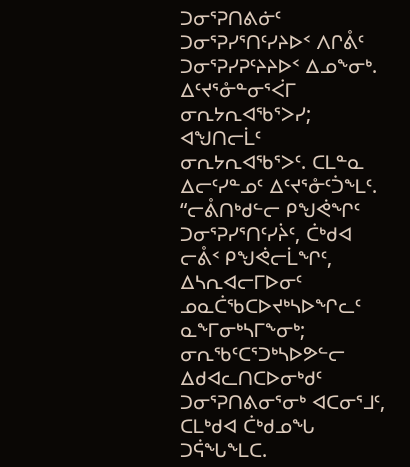ᑐᓂᕐᕈᑎᕕᓃᑦ ᑐᓂᕐᕈᓯᕐᑎᑦᓯᔨᐅᑉ ᐱᒋᕔᑦ ᑐᓂᕐᕈᓯᕈᑦᔨᔨᐅᑉ ᐃᓄᖕᓂᒃ.
ᐃᑦᔪᕐᓁᓐᓂᕐᐹᒥ ᓂᕆᔭᕆᐊᖃᕐᐳᓯ; ᐊᖑᑎᓕᒫᑦ ᓂᕆᔭᕆᐊᖃᕐᐳᑦ. ᑕᒪᓐᓇ ᐃᓕᑦᓯᓐᓄᑦ ᐃᑦᔪᕐᓁᑦᑑᖕᒪᑦ.
“ᓕᕔᑎᒃᑯᓪᓕ ᑭᖑᕚᖏᑦ ᑐᓂᕐᕈᓯᕐᑎᑦᓯᔩᑦ, ᑖᒃᑯᐊ ᓕᕔᑉ ᑭᖑᕚᓕᒫᖏᑦ, ᐃᓴᕆᐊᓕᒥᐅᓂᑦ ᓄᓇᑖᖃᑕᐅᔪᒃᓴᐅᖏᓚᑦ ᓇᖕᒥᓂᒃᓴᒥᖕᓂᒃ; ᓂᕆᖃᑦᑕᕐᑐᒃᓴᐅᕗᓪᓕ ᐃᑯᐊᓚᑎᑕᐅᓂᒃᑯᑦ ᑐᓂᕐᕈᑎᕕᓂᕐᓂᒃ ᐊᑕᓂᕐᒧᑦ, ᑕᒪᒃᑯᐊ ᑖᒃᑯᓄᖓ ᑐᕌᖓᖕᒪᑕ.